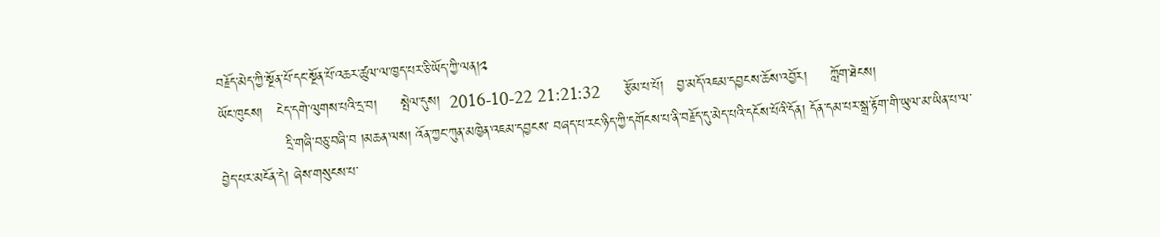བརྗོད་མེད་ཀྱི་སྔོན་པོ་དང་སྔོན་པོ་འཆར་ཚུལ་ལ་ཁྱད་པར་ཅི་ཡོད་ཀྱི་ལན།༢
ཡོང་ཁུངས།   ངེད་དགེ་ལུགས་པའི་དྲ་བ།     སྤེལ་དུས།  2016-10-22 21:21:32     རྩོམ་པ་པོ།   བྱ་མདོ་འཇམ་དབྱངས་ཆོས་འབྱོར།     ཀློག་ཐེངས།
              དྲི་གཞི་བཅུ་བཞི་བ །མཆན་ལས། འོན་ཀྱང་ཀུན་མཁྱེན་འཇམ་དབྱངས་ བཞད་པ་རང་ཉིད་ཀྱི་དགོངས་པ་ནི་བརྗོད་དུ་མེད་པའི་དངོས་པོའི་དོན། དོན་དམ་པར་སྒྲ་རྟོག་གི་ཡུལ་མ་ཡིན་པ་ལ་བྱེད་པར་མངོན་དེ། ཞེས་གསུངས་པ་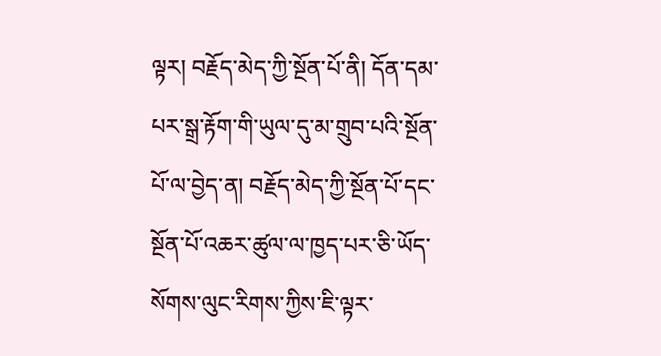ལྟར། བརྗོད་མེད་ཀྱི་སྔོན་པོ་ནི། དོན་དམ་པར་སྒྲ་རྟོག་གི་ཡུལ་དུ་མ་གྲུབ་པའི་སྔོན་པོ་ལ་བྱེད་ན། བརྗོད་མེད་ཀྱི་སྔོན་པོ་དང་སྔོན་པོ་འཆར་ཚུལ་ལ་ཁྱད་པར་ཅི་ཡོད་སོགས་ལུང་རིགས་ཀྱིས་ཇི་ལྟར་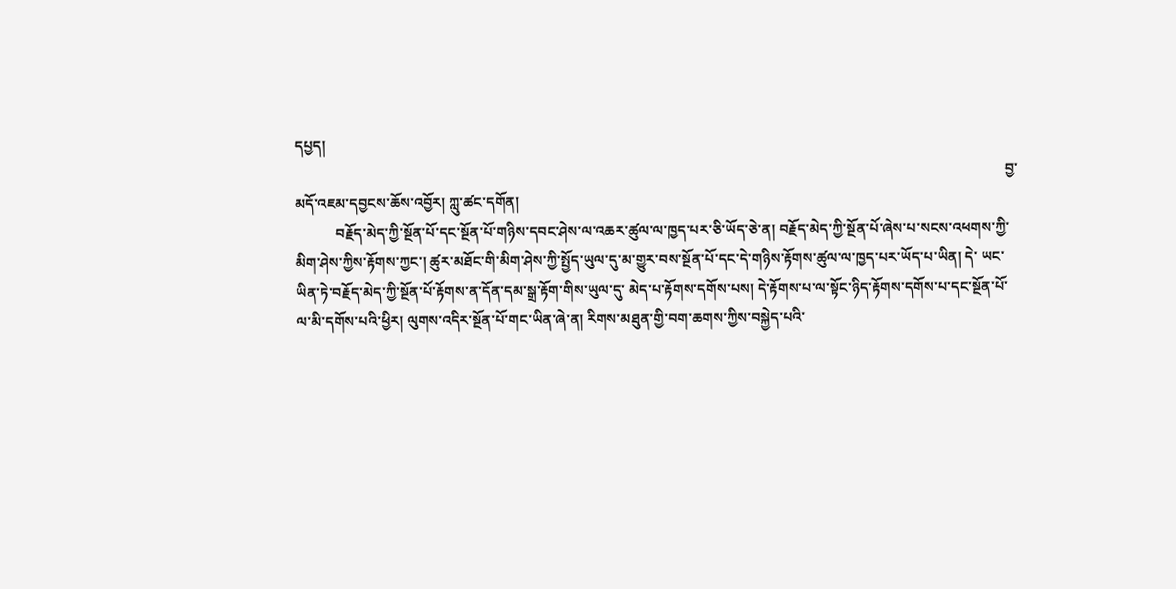དཔྱད།
                                                                                                                                                                                                   བྱ་མདོ་འཇམ་དབྱངས་ཆོས་འབྱོར། ཀླུ་ཚང་དགོན།
           བརྗོད་མེད་ཀྱི་སྔོན་པོ་དང་སྔོན་པོ་གཉིས་དབང་ཤེས་ལ་འཆར་ཚུལ་ལ་ཁྱད་པར་ཅི་ཡོད་ཅེ་ན། བརྗོད་མེད་ཀྱི་སྔོན་པོ་ཞེས་པ་སངས་འཕགས་ཀྱི་མིག་ཤེས་ཀྱིས་རྟོགས་ཀྱང་། ཚུར་མཐོང་གི་མིག་ཤེས་ཀྱི་སྤྱོད་ཡུལ་དུ་མ་གྱུར་བས་སྔོན་པོ་དང་དེ་གཉིས་རྟོགས་ཚུལ་ལ་ཁྱད་པར་ཡོད་པ་ཡིན། དེ་ ཡང་ཡིན་ཏེ་བརྗོད་མེད་ཀྱི་སྔོན་པོ་རྟོགས་ན་དོན་དམ་སྒྲ་རྟོག་གིས་ཡུལ་དུ་ མེད་པ་རྟོགས་དགོས་པས། དེ་རྟོགས་པ་ལ་སྟོང་ཉིད་རྟོགས་དགོས་པ་དང་སྔོན་པོ་ལ་མི་དགོས་པའི་ཕྱིར། ལུགས་འདིར་སྔོན་པོ་གང་ཡིན་ཞེ་ན། རིགས་མཐུན་གྱི་བག་ཆགས་ཀྱིས་བསྐྱེད་པའི་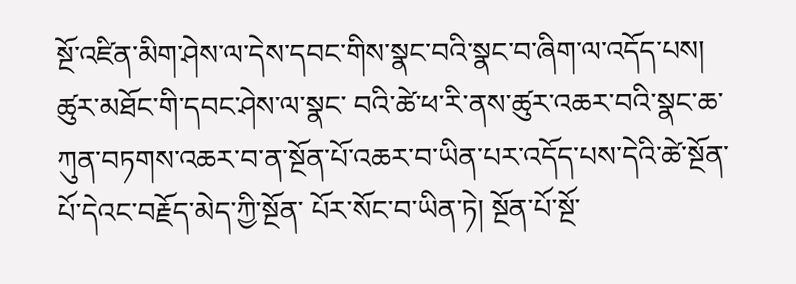སྔོ་འཛིན་མིག་ཤེས་ལ་དེས་དབང་གིས་སྣང་བའི་སྣང་བ་ཞིག་ལ་འདོད་པས། ཚུར་མཐོང་གི་དབང་ཤེས་ལ་སྣང་ བའི་ཚེ་ཕ་རི་ནས་ཚུར་འཆར་བའི་སྣང་ཆ་ཀུན་བཏགས་འཆར་བ་ན་སྔོན་པོ་འཆར་བ་ཡིན་པར་འདོད་པས་དེའི་ཚེ་སྔོན་པོ་དེའང་བརྗོད་མེད་ཀྱི་སྔོན་ པོར་སོང་བ་ཡིན་ཏེ། སྔོན་པོ་སྔོ་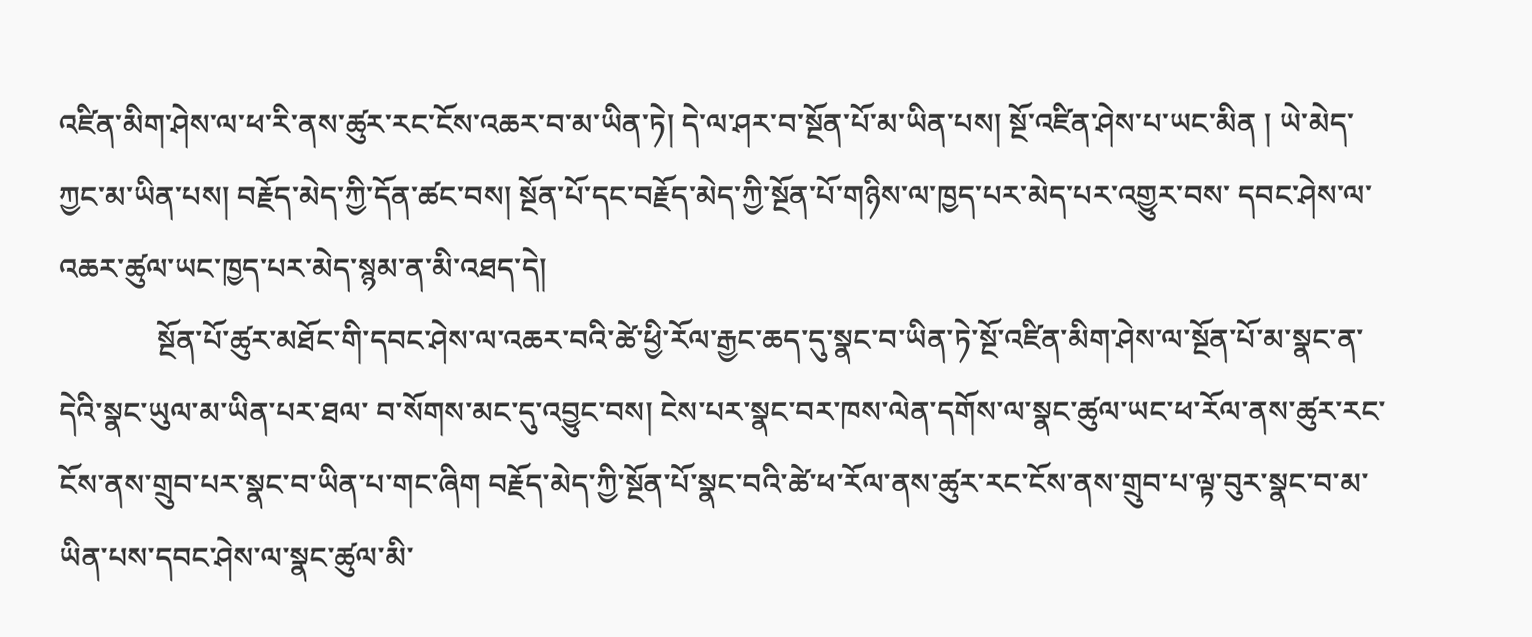འཛིན་མིག་ཤེས་ལ་ཕ་རི་ནས་ཚུར་རང་ངོས་འཆར་བ་མ་ཡིན་ཏེ། དེ་ལ་ཤར་བ་སྔོན་པོ་མ་ཡིན་པས། སྔོ་འཛིན་ཤེས་པ་ཡང་མིན ། ཡེ་མེད་ཀྱང་མ་ཡིན་པས། བརྗོད་མེད་ཀྱི་དོན་ཚང་བས། སྔོན་པོ་དང་བརྗོད་མེད་ཀྱི་སྔོན་པོ་གཉིས་ལ་ཁྱད་པར་མེད་པར་འགྱུར་བས་ དབང་ཤེས་ལ་འཆར་ཚུལ་ཡང་ཁྱད་པར་མེད་སྙམ་ན་མི་འཐད་དེ།
             སྔོན་པོ་ཚུར་མཐོང་གི་དབང་ཤེས་ལ་འཆར་བའི་ཚེ་ཕྱི་རོལ་རྒྱང་ཆད་དུ་སྣང་བ་ཡིན་ཏེ་སྔོ་འཛིན་མིག་ཤེས་ལ་སྔོན་པོ་མ་སྣང་ན་དེའི་སྣང་ཡུལ་མ་ཡིན་པར་ཐལ་ བ་སོགས་མང་དུ་འབྱུང་བས། ངེས་པར་སྣང་བར་ཁས་ལེན་དགོས་ལ་སྣང་ཚུལ་ཡང་ཕ་རོལ་ནས་ཚུར་རང་ངོས་ནས་གྲུབ་པར་སྣང་བ་ཡིན་པ་གང་ཞིག བརྗོད་མེད་ཀྱི་སྔོན་པོ་སྣང་བའི་ཚེ་ཕ་རོལ་ནས་ཚུར་རང་ངོས་ནས་གྲུབ་པ་ལྟ་བུར་སྣང་བ་མ་ཡིན་པས་དབང་ཤེས་ལ་སྣང་ཚུལ་མི་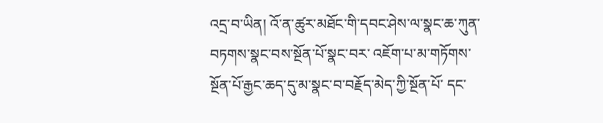འདྲ་བ་ཡིན། འོ་ན་ཚུར་མཐོང་གི་དབང་ཤེས་ལ་སྣང་ཆ་ཀུན་བཏགས་སྣང་བས་སྔོན་པོ་སྣང་བར་ འཇོག་པ་མ་གཏོགས་སྔོན་པོ་རྒྱང་ཆད་དུ་མ་སྣང་བ་བརྗོད་མེད་ཀྱི་སྔོན་པོ་ དང་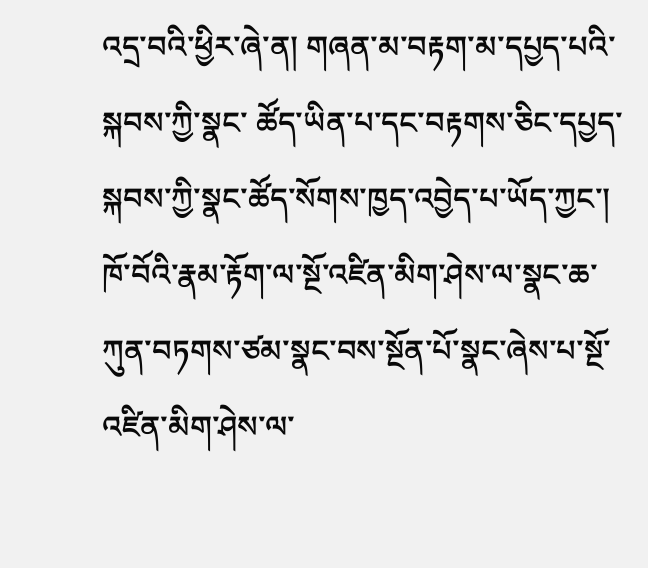འདྲ་བའི་ཕྱིར་ཞེ་ན། གཞན་མ་བརྟག་མ་དཔྱད་པའི་སྐབས་ཀྱི་སྣང་ ཚོད་ཡིན་པ་དང་བརྟགས་ཅིང་དཔྱད་སྐབས་ཀྱི་སྣང་ཚོད་སོགས་ཁྱད་འབྱེད་པ་ཡོད་ཀྱང་། ཁོ་བོའི་རྣམ་རྟོག་ལ་སྔོ་འཛིན་མིག་ཤེས་ལ་སྣང་ཆ་ཀུན་བཏགས་ཙམ་སྣང་བས་སྔོན་པོ་སྣང་ཞེས་པ་སྔོ་འཛིན་མིག་ཤེས་ལ་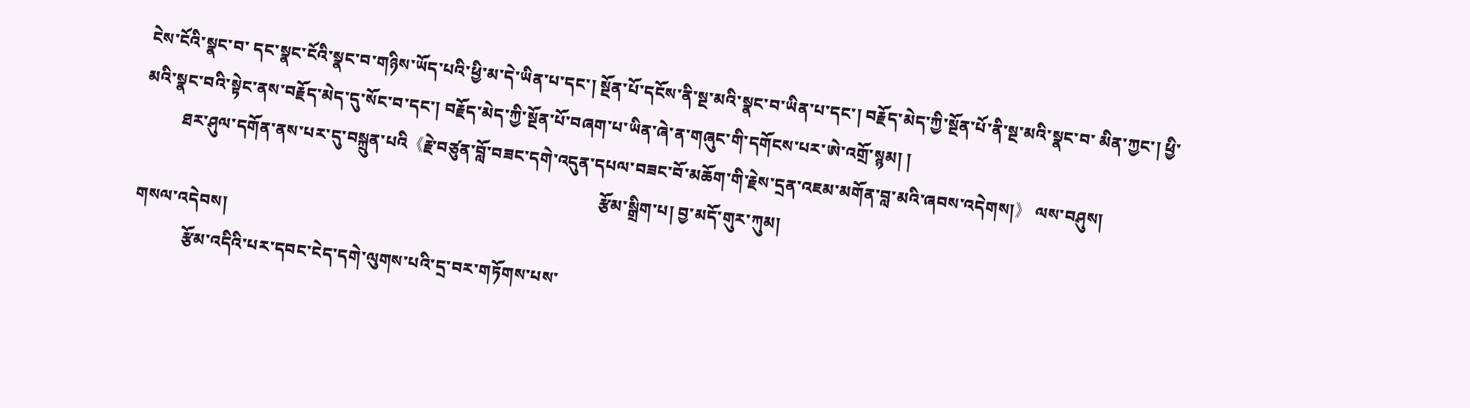ངེས་ངོའི་སྣང་བ་ དང་སྣང་ངོའི་སྣང་བ་གཉིས་ཡོད་པའི་ཕྱི་མ་དེ་ཡིན་པ་དང་། སྔོན་པོ་དངོས་ནི་སྔ་མའི་སྣང་བ་ཡིན་པ་དང་། བརྗོད་མེད་ཀྱི་སྔོན་པོ་ནི་སྔ་མའི་སྣང་བ་ མིན་ཀྱང་། ཕྱི་མའི་སྣང་བའི་སྟེང་ནས་བརྗོད་མེད་དུ་སོང་བ་དང་། བརྗོད་མེད་ཀྱི་སྔོན་པོ་བཞག་པ་ཡིན་ཞེ་ན་གཞུང་གི་དགོངས་པར་ཨེ་འགྲོ་སྙམ། །
         ཐར་ཤུལ་དགོན་ནས་པར་དུ་བསྐྲུན་པའི《རྗེ་བཙུན་བློ་བཟང་དགེ་འདུན་དཔལ་བཟང་བོ་མཆོག་གི་རྗེས་དྲན་འཇམ་མགོན་བླ་མའི་ཞབས་འདེགས།》 ལས་བཤུས།
                                                                                                               རྩོམ་སྒྲིག་པ། བྱ་མདོ་གུར་ཀུམ།
གསལ་འདེབས།
            རྩོམ་འདིའི་པར་དབང་ངེད་དགེ་ལུགས་པའི་དྲ་བར་གཏོགས་པས་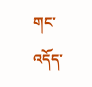གང་འདོད་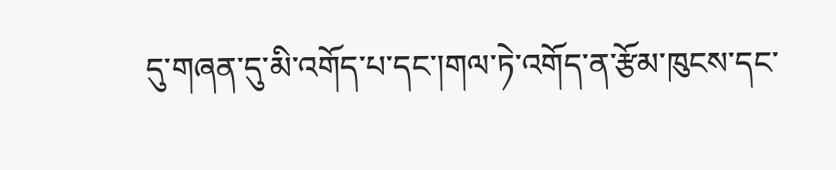དུ་གཞན་དུ་མི་འགོད་པ་དང་།གལ་ཏེ་འགོད་ན་རྩོམ་ཁུངས་དང་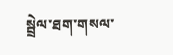སྦྲེལ་ཐག་གསལ་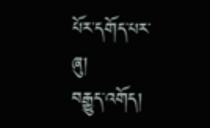པོར་དགོད་པར་ཞུ།
བརྒྱུད་འགོད།